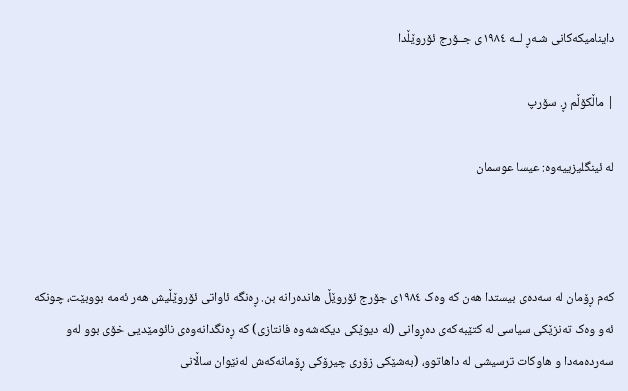داینامیکەکانی شـەڕ لــە ١٩٨٤ی جــۆرج ئۆروێڵدا

| ماڵکۆڵم ڕ. سۆرپ

لە ئینگلیزییەوە: عیسا عوسمان



کەم ڕۆمان لە سەدەی بیستدا هەن کە وەک ١٩٨٤ی جۆرج ئۆروێڵ هاندەرانە بن. ڕەنگە ئاواتی ئۆروێڵیش هەر ئەمە بووبێت، چونکە ئەو وەک تەنزێکی سیاسی لە کتێبەکەی دەڕوانی (لە دیوێکی دیکەشەوە فانتازی) کە ڕەنگدانەوەی نائومێدیی خۆی بوو لەو سەردەمەدا و هاوکات ترسیشی لە داهاتوو، (بەشێکی زۆری چیرۆکی ڕۆمانەکەش لەنێوان ساڵانی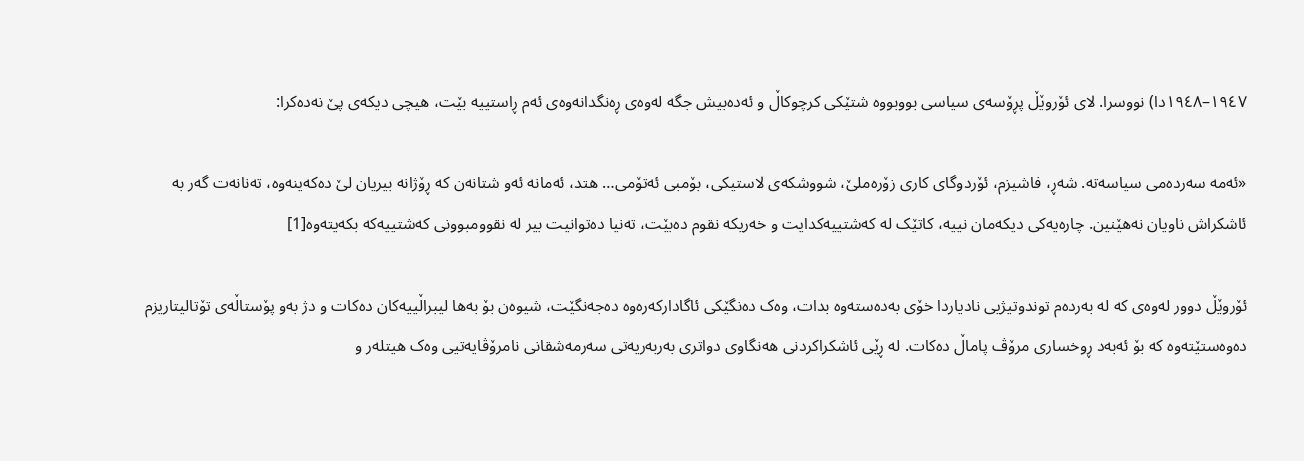١٩٤٧–١٩٤٨دا) نووسرا. لای ئۆروێڵ پڕۆسەی سیاسی بووبووە شتێکی کرچوکاڵ و ئەدەبیش جگە لەوەی ڕەنگدانەوەی ئەم ڕاستییە بێت، هیچی دیکەى پێ نەدەکرا:

«ئەمە سەردەمی سیاسەتە. شەڕ، فاشیزم، ئۆردوگای کاری زۆرەملێ، شووشکەی لاستیکی، بۆمبی ئەتۆمی… هتد، ئەمانە ئەو شتانەن کە ڕۆژانە بیریان لێ دەکەینەوە، تەنانەت گەر بە ئاشکراش ناویان نەهێنین. چارەیەکی دیکەمان نییە، کاتێک لە کەشتییەکدایت و خەریکە نقوم دەبێت، تەنیا دەتوانیت بیر لە نقوومبوونی کەشتییەکە بکەیتەوە[1]

ئۆروێڵ دوور لەوەی کە لە بەردەم توندوتیژیی نادیاردا خۆی بەدەستەوە بدات، وەک دەنگێکی ئاگادارکەرەوە دەجەنگێت، شیوەن بۆ بەها لیبراڵییەکان دەکات و دژ بەو پۆستاڵەی تۆتالیتاریزم دەوەستێتەوە کە بۆ ئەبەد ڕوخساری مرۆڤ پاماڵ دەکات. لە ڕێی ئاشکراکردنی هەنگاوی دواتری بەربەریەتی سەرمەشقانی نامرۆڤایەتیی وەک هیتلەر و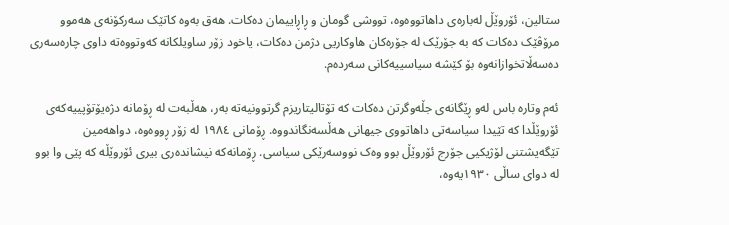ستالین، ئۆروێڵ لەبارەی داهاتووەوە، تووشی گومان و ڕاڕاییمان دەکات. هەق بەوە کاتێک سەرکۆنەی هەموو مرۆڤێک دەکات کە بە جۆرێک لە جۆرەکان هاوکاریی دژمن دەکات، یاخود زۆر ساویلکانە کەوتووەتە داوی چارەسەری دەسەڵاتخوازانەوە بۆ کێشە سیاسییەکانی سەردەم.

ئەم وتارە باس لەو ڕێگانەی جڵەوگرتن دەکات کە تۆتالیتاریزم گرتوونیەتە بەر، هەڵبەت لە ڕۆمانە دژەیۆتۆپییەکەی ئۆروێڵدا کە تێیدا سیاسەتی داهاتووی جیهانی هەڵسەنگاندووە. ڕۆمانی ١٩٨٤ لە زۆر ڕووەوە، دواهەمین تێگەیشتنی لۆژیکیی جۆرج ئۆروێڵ بوو وەک نووسەرێکی سیاسی. ڕۆمانەکە نیشاندەری بیری ئۆروێڵە کە پێی وا بوو لە دوای ساڵی ١٩٣٠یەوە،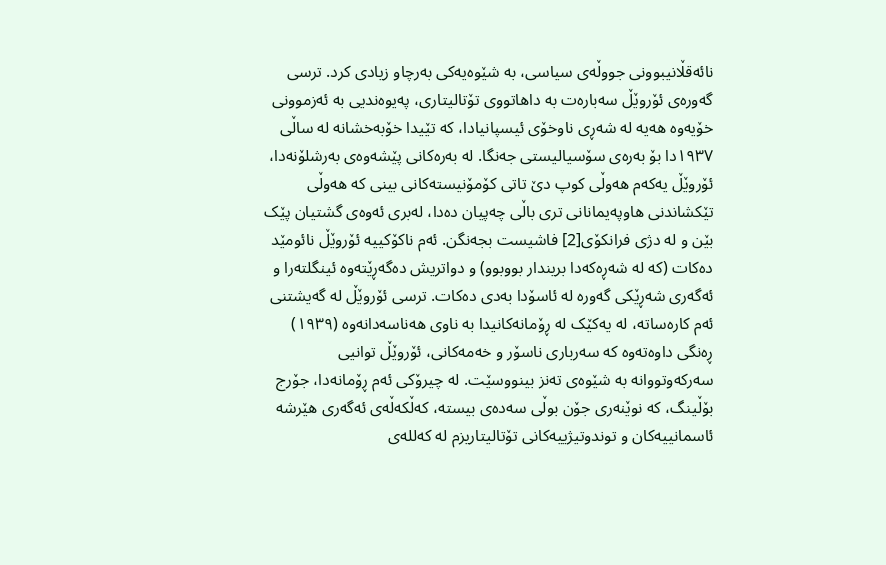نائەقڵانیبوونی جووڵەی سیاسی، بە شێوەیەکی بەرچاو زیادی کرد. ترسی گەورەی ئۆروێڵ سەبارەت بە داهاتووی تۆتالیتاری، پەیوەندیی بە ئەزموونی خۆیەوە هەیە لە شەڕی ناوخۆی ئیسپانیادا، کە تێیدا خۆبەخشانە لە ساڵی ١٩٣٧دا بۆ بەرەی سۆسیالیستی جەنگا. لە بەرەکانی پێشەوەی بەرشلۆنەدا، ئۆروێڵ یەکەم هەوڵی کوپ دێ تاتی کۆمۆنیستەکانی بینی کە هەوڵی تێکشاندنی هاوپەیمانانی تری باڵی چەپیان دەدا، لەبری ئەوەی گشتیان پێک بێن و لە دژی فرانکۆی[2] فاشیست بجەنگن. ئەم ناکۆکییە ئۆروێڵ نائومێد دەکات (کە لە شەڕەکەدا بریندار بووبوو) و دواتریش دەگەڕێتەوە ئینگلتەرا و ئەگەری شەڕێکی گەورە لە ئاسۆدا بەدی دەکات. ترسی ئۆروێڵ لە گەیشتنی ئەم کارەساتە، لە یەکێک لە ڕۆمانەکانیدا بە ناوی هەناسەدانەوە (١٩٣٩) ڕەنگی داوەتەوە کە سەرباری ناسۆر و خەمەکانی، ئۆروێڵ توانیی سەرکەوتووانە بە شێوەی تەنز بینووسێت. لە چیرۆکی ئەم ڕۆمانەدا، جۆرج بۆڵینگ، کە نوێنەری جۆن بوڵی سەدەی بیستە، کەڵکەڵەی ئەگەری هێرشە ئاسمانییەکان و توندوتیژییەکانی تۆتالیتاریزم لە کەللەی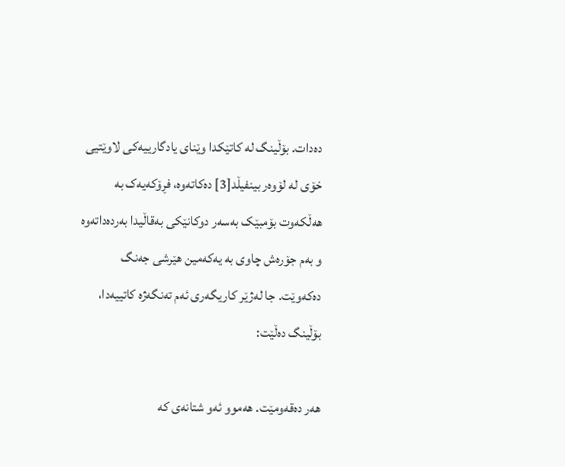دەدات. بۆڵینگ لە کاتێکدا وێنای یادگارییەکی لاوێتیی خۆی لە لۆوەر بینفیڵد[3] دەکاتەوە، فڕۆکەیەک بە هەڵکەوت بۆمبێک بەسەر دوکانێکی بەقاڵیدا بەردەداتەوە و بەم جۆرەش چاوی بە یەکەمین هێرشی جەنگ دەکەوێت. جا لەژێر کاریگەری ئەم تەنگەژە کاتییەدا، بۆڵینگ دەڵێت:

هەر دەقەومێت. هەموو ئەو شتانەی کە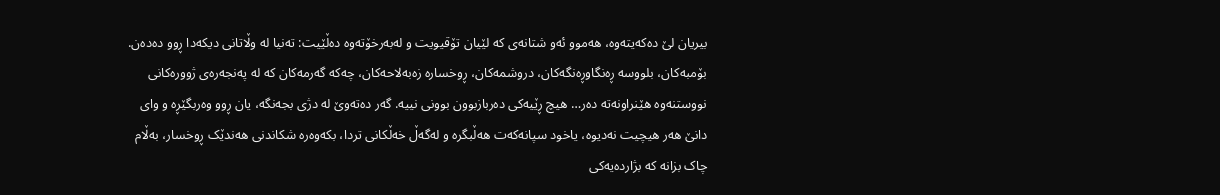بیریان لێ دەکەیتەوە، هەموو ئەو شتانەی کە لێیان تۆقیویت و لەبەرخۆتەوە دەڵێیت: تەنیا لە وڵاتانی دیکەدا ڕوو دەدەن. بۆمبەکان، بلووسە ڕەنگاوڕەنگەکان، دروشمەکان، ڕوخسارە زەبەلاحەکان، چەکە گەرمەکان کە لە پەنجەرەی ژوورەکانی نووستنەوە هێنراونەتە دەر… هیچ ڕێیەکی دەربازبوون بوونی نییە. گەر دەتەوێ لە دژی بجەنگە، یان ڕوو وەربگێڕە و وای دانێ هەر هیچیت نەدیوە، یاخود سپانەکەت هەڵبگرە و لەگەڵ خەڵکانی تردا، بکەوەرە شکاندنی هەندێک ڕوخسار، بەڵام چاک بزانە کە بژاردەیەکی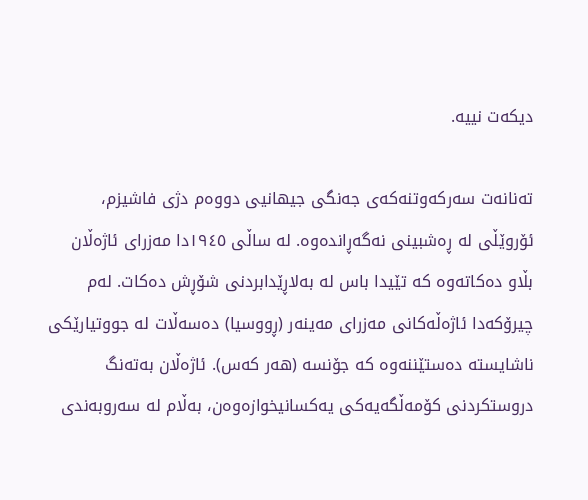دیکەت نییە.

تەنانەت سەرکەوتنەکەی جەنگی جیهانیی دووەم دژی فاشیزم، ئۆروێڵی لە ڕەشبینی نەگەڕاندەوە. لە ساڵی ١٩٤٥دا مەزرای ئاژەڵان بڵاو دەکاتەوە کە تێیدا باس لە بەلاڕێدابردنی شۆڕش دەکات. لەم چیرۆکەدا ئاژەڵەکانی مەزرای مەینەر (ڕووسیا) دەسەڵات لە جووتیارێکی ناشایستە دەستێننەوە کە جۆنسە (هەر کەس). ئاژەڵان بەتەنگ دروستکردنی کۆمەڵگەیەکی یەکسانیخوازەوەن، بەڵام لە سەروبەندی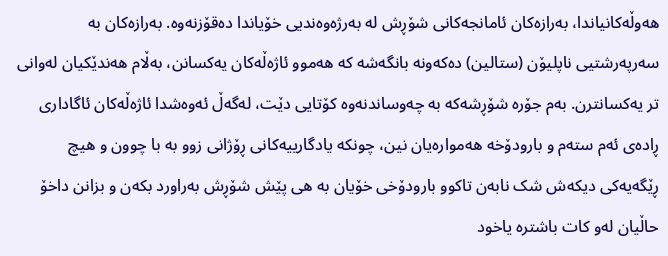هەوڵەکانیاندا، بەرازەکان ئامانجەکانی شۆڕش لە بەرژەوەندیی خۆیاندا دەقۆزنەوە. بەرازەکان بە سەرپەرشتیی ناپلیۆن (ستالین) دەکەونە بانگەشە کە هەموو ئاژەڵەکان یەکسانن، بەڵام هەندێکیان لەوانی تر یەکسانترن. بەم جۆرە شۆڕشەکە بە چەوساندنەوە کۆتایی دێت، لەگەڵ ئەوەشدا ئاژەڵەکان ئاگاداری ڕادەی ئەم ستەم و بارودۆخە هەموارەیان نین، چونکە یادگارییەکانی ڕۆژانی زوو بە با چوون و هیچ ڕێگەیەکی دیکەش شک نابەن تاکوو بارودۆخی خۆیان بە هی پێش شۆڕش بەراورد بکەن و بزانن داخۆ حاڵیان لەو کات باشترە یاخود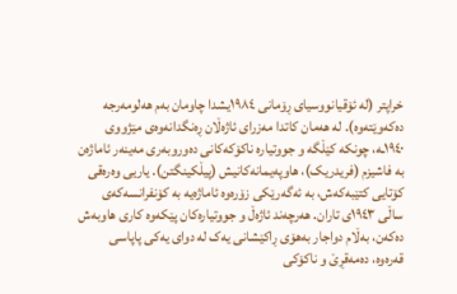خراپتر (لە ئۆقیانووسیای ڕۆمانی ١٩٨٤یشدا چاومان بەم هەلومەرجە دەکەوێتەوە). لە هەمان کاتدا مەزرای ئاژەڵان ڕەنگدانەوەی مێژووی ١٩٤٠ـە، چونکە کێڵگە و جووتیارە ناکۆکەکانی دەوروبەری مەینەر ئاماژەن بە فاشیزم (فریدریک)، هاوپەیمانەکانیش (پیڵکینگتن). یاریی وەرەقی کۆتایی کتێبەکەش، بە ئەگەرێکی زۆرەوە ئاماژەیە بە کۆنفرانسەکەی ساڵی ١٩٤٣ى تاران. هەرچەند ئاژەڵ و جووتیارەکان پێکەوە کاری هاوبەش دەکەن، بەڵام دواجار بەهۆی ڕاکێشانی یەک لە دوای یەکی پاپاسی قەرەوە، دەمەقڕێ و ناکۆکی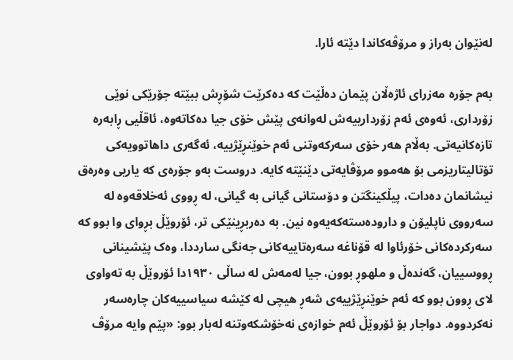لەنێوان بەراز و مرۆڤەکاندا دێتە ئارا.

بەم جۆرە مەزرای ئاژەڵان پێمان دەڵێت کە دەکرێت شۆڕش ببێتە جۆرێکی نوێی زۆرداری، ئەوەی ئەم زۆردارییەش لەوانەی پێش خۆی جیا دەکاتەوە، ئاقڵیی ڕابەرە تازەکانیەتی. بەڵام هەر خۆی سەرکەوتنی ئەم خوێنڕێژییە، ئەگەری داهاتوویەکی تۆتالیتاریزمی بۆ هەموو مرۆڤایەتی دێنێتە کایە. دروست بەو جۆرەی کە یاریی وەرەق نیشانمان دەدات، پیڵکینگتن و دۆستانی گیانی بە گیانی، لە ڕووی ئەخلاقەوە لە سەرووى ناپلیۆن و دارودەستەکەیەوە نین. بە دەربڕینێکی تر، ئۆروێڵ بڕواى وا بوو کە سەرکردەکانی خۆرئاوا لە قۆناغە سەرەتاییەکانی جەنگی سارددا، وەک پێشینانی ڕووسییان، گەندەڵ و ملهوڕ بوون، جیا لەمەش لە ساڵی ١٩٣٠دا ئۆروێڵ بە تەواوی لای ڕوون بوو کە ئەم خوێنڕێژییەی شەڕ هیچی لە کێشە سیاسییەکان چارەسەر نەکردووە. دواجار بۆ ئۆروێڵ ئەم خوازەی نەخۆشکەوتنە لەبار بوو: «پێم وایە مرۆڤ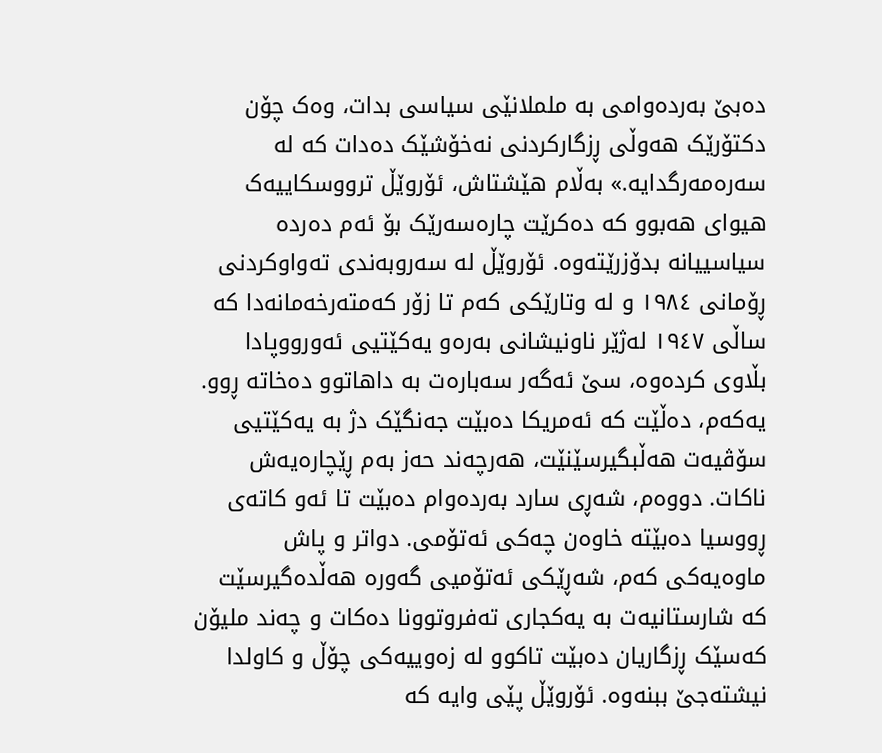دەبێ بەردەوامی بە ململانێی سیاسی بدات، وەک چۆن دکتۆرێک هەوڵی ڕزگارکردنی نەخۆشێک دەدات کە لە سەرەمەرگدایە.» بەڵام ‌هێشتاش، ئۆروێڵ ترووسکاییەک هیوای هەبوو کە دەکرێت چارەسەرێک بۆ ئەم دەردە سیاسییانە بدۆزرێتەوە. ئۆروێڵ لە سەروبەندی تەواوکردنی ڕۆمانی ١٩٨٤ و لە وتارێکی کەم تا زۆر کەمتەرخەمانەدا کە ساڵی ١٩٤٧ لەژێر ناونیشانی بەرەو یەکێتیی ئەورووپادا بڵاوی کردەوە، سێ ئەگەر سەبارەت بە داهاتوو دەخاتە ڕوو. یەکەم، دەڵێت کە ئەمریکا دەبێت جەنگێک دژ بە یەکێتیی سۆڤیەت هەڵبگیرسێنێت، هەرچەند حەز بەم ڕێچارەیەش ناکات. دووەم، شەڕی سارد بەردەوام دەبێت تا ئەو کاتەی ڕووسیا دەبێتە خاوەن چەکی ئەتۆمی. دواتر و پاش ماوەیەکی کەم، شەڕێکی ئەتۆمیی گەورە هەڵدەگیرسێت کە شارستانیەت بە یەکجاری تەفروتوونا دەکات و چەند ملیۆن کەسێک ڕزگاریان دەبێت تاکوو لە زەوییەکی چۆڵ و کاولدا نیشتەجێ ببنەوە. ئۆروێڵ پێی وایە کە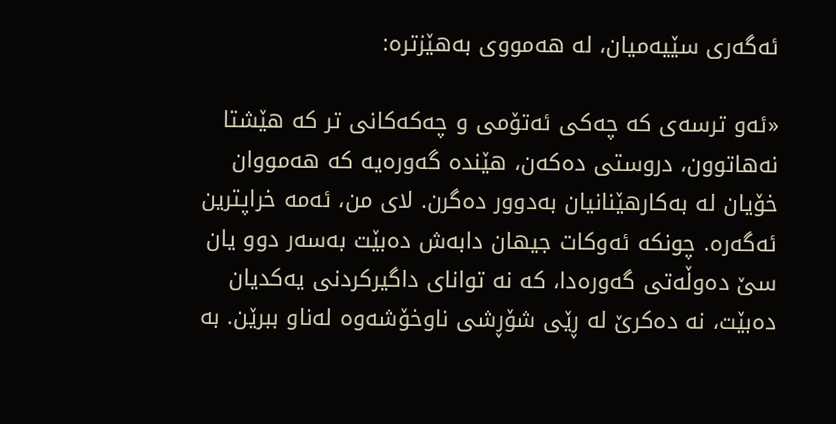ئەگەری سێیەمیان، لە هەمووی بەهێزترە:

«ئەو ترسەی کە چەکی ئەتۆمی و چەکەکانی تر کە هێشتا نەهاتوون، دروستی دەکەن، هێندە گەورەیە کە هەمووان خۆیان لە بەکارهێنانیان بەدوور دەگرن. لای من، ئەمە خراپترین ئەگەرە. چونکە ئەوکات جیهان دابەش دەبێت بەسەر دوو یان سێ دەوڵەتی گەورەدا، کە نە توانای داگیرکردنی یەکدیان دەبێت، نە دەکرێ لە ڕێی شۆڕشی ناوخۆشەوە لەناو ببرێن. بە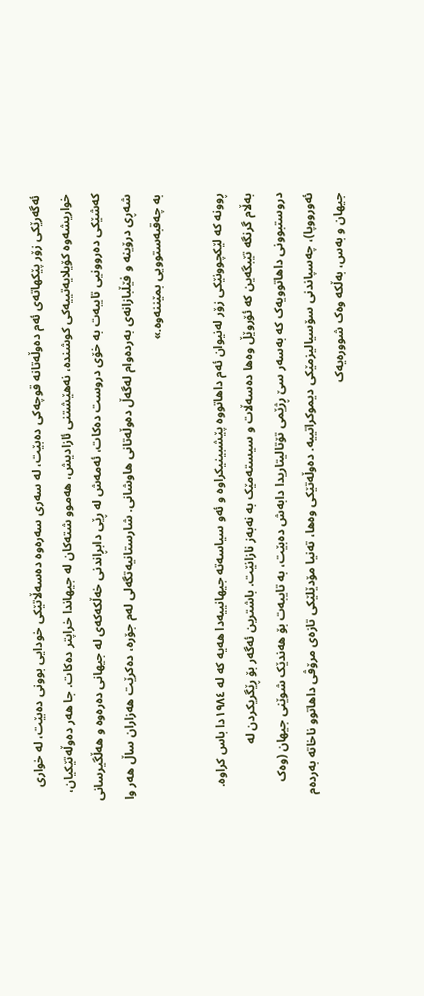ئەگەرێکی زۆر پێکهاتەی ئەم دەوڵەتانە قوچەکی دەبێت، لە سەری سەرەوە دەسەڵاتێکی خودایی بوونی دەبێت، لە خواری خواریشەوە کۆیلایەتییەکی کوشندە، نەهێشتنی ئازادیش، هەموو شتەکان لە جیهاندا خراپتر دەکات. جا هەر دەوڵەتێکیان، کەشێکی دەروونیی تایبەت بە خۆی دروست دەکات، ئەمەش لە ڕێی دابڕاندنی خەڵکەکەی لە جیهانی دەرەوە و هەڵگیرسانی شەڕی درۆینە و فێڵبازانەی بەردەوام لەگەڵ دەوڵەتانی هاوشانی. شارستانیەتگەلی لەم جۆرە، دەکرێت هەزاران ساڵ هەر وا بە چەقبەستوویی بمێننەوە.»

ڕوونە کە لێکچوونێکی زۆر لەنیوان ئەم داهاتووە پێشبینیکراوە و ئەو سیاسەتە جیهانییەدا هەیە کە لە ١٩٨٤دا باس کراوە. بەڵام گرنگە تێبگەین کە ئۆروێڵ وەها دەسەڵات و سیستەمێک بە نەبەز نازانێت. باشترین ئەگەر بۆ ڕێگریکردن لە دروستبوونی داهاتوویەک کە بەسەر سێ ڕژێمی تۆتالیتاریدا دابەش دەبێت، بە تایبەت بۆ هەندێک شوێنی جیهان (وەک ئەورووپا)، چەسپاندنی سۆسیالیزمێکی دیموکراتییە. دەوڵەتێکی وەها، تەنیا مۆدێلێکی تازەی مرۆڤی داهاتوو ناخاتە بەردەم جیهان و بەس، بەڵکە وەک شوورەیەک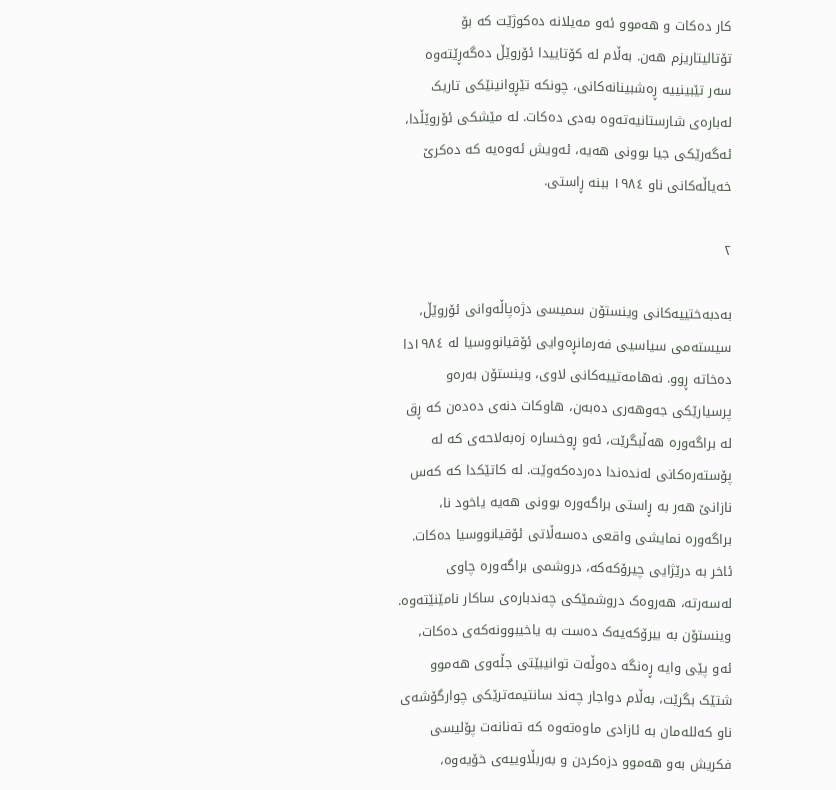کار دەکات و هەموو ئەو مەیلانە دەکوژێت کە بۆ تۆتالیتاریزم هەن. بەڵام لە کۆتاییدا ئۆروێڵ دەگەڕێتەوە سەر تێبینییە ڕەشبینانەکانی، چونکە تێڕوانینێکی تاریک لەبارەی شارستانیەتەوە بەدی دەکات. لە مێشکی ئۆروێڵدا، ئەگەرێکی جیا بوونی هەیە، ئەویش ئەوەیە کە دەکرێ خەیاڵەکانی ناو ١٩٨٤ ببنە ڕاستی.

٢

بەدبەختییەکانی وینستۆن سمیسی دژەپاڵەوانی ئۆروێڵ، سیستەمی سیاسیی فەرمانڕەوایی ئۆقیانووسیا لە ١٩٨٤دا دەخاتە ڕوو. نەهامەتییەکانی لاوی، وینستۆن بەرەو پرسیارێکی جەوهەری دەبەن، هاوکات دنەی دەدەن کە ڕق لە براگەورە هەڵبگرێت، ئەو ڕوخسارە زەبەلاحەی کە لە پۆستەرەکانی لەندەندا دەردەکەوێت. لە کاتێکدا کە کەس نازانێ هەر بە ڕاستی براگەورە بوونی هەیە یاخود نا، براگەورە نمایشی واقعی دەسەڵاتی ئۆقیانووسیا دەکات. ئاخر بە درێژایی چیرۆکەکە، دروشمی براگەورە چاوی لەسەرتە، هەروەک دروشمێکی چەندبارەی ساکار نامێنێتەوە. وینستۆن بە بیرۆکەیەک دەست بە یاخیبوونەکەی دەکات، ئەو پێی وایە ڕەنگە دەوڵەت توانیبێتی جڵەوی هەموو شتێک بگرێت، بەڵام دواجار چەند سانتیمەترێکی چوارگۆشەی ناو کەللەمان بە ئازادی ماوەتەوە کە تەنانەت پۆلیسی فکریش بەو هەموو دزەکردن و بەربڵاوییەی خۆیەوە،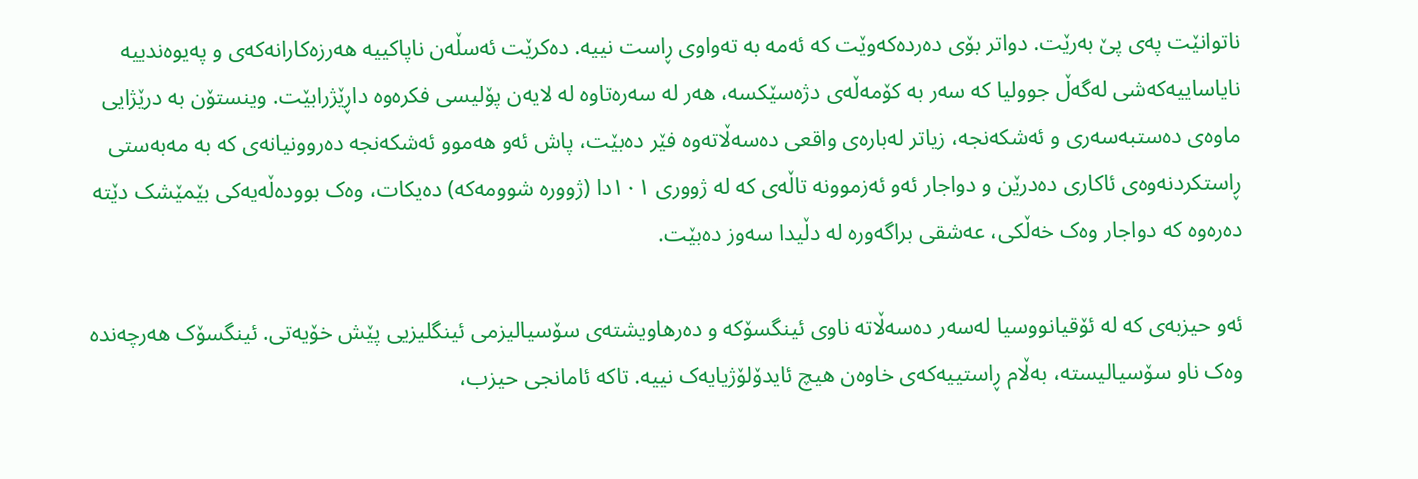ناتوانێت پەی پێ بەرێت. دواتر بۆی دەردەکەوێت کە ئەمە بە تەواوی ڕاست نییە. دەکرێت ئەسڵەن ناپاکییە هەرزەکارانەکەی و پەیوەندییە نایاساییەکەشی لەگەڵ جوولیا کە سەر بە کۆمەڵەی دژەسێکسە، هەر لە سەرەتاوە لە لایەن پۆلیسی فکرەوە داڕێژرابێت. وینستۆن بە درێژایی ماوەی دەستبەسەری و ئەشکەنجە، زیاتر لەبارەی واقعی دەسەڵاتەوە فێر دەبێت، پاش ئەو هەموو ئەشکەنجە دەروونیانەی کە بە مەبەستی ڕاستکردنەوەی ئاکاری دەدرێن و دواجار ئەو ئەزموونە تاڵەی کە لە ژووری ١٠١دا (ژوورە شوومەکە) دەیکات، وەک بوودەڵەیەکی بێمێشک دێتە دەرەوە کە دواجار وەک خەڵکی، عەشقی براگەورە لە دڵیدا سەوز دەبێت.

ئەو حیزبەی کە لە ئۆقیانووسیا لەسەر دەسەڵاتە ناوی ئینگسۆکە و دەرهاویشتەی سۆسیالیزمی ئینگلیزیی پێش خۆیەتی. ئینگسۆک هەرچەندە وەک ناو سۆسیالیستە، بەڵام ڕاستییەکەی خاوەن هیچ ئایدۆلۆژیایەک نییە. تاکە ئامانجی حیزب،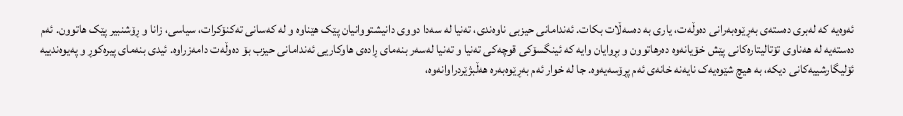ئەوەیە کە لەبری دەستەی بەڕێوەبەرانی دەوڵەت، یاری بە دەسەڵات بکات. ئەندامانی حیزبی ناوەندی، تەنیا لە سەدا دووی دانیشتووانیان پێک هێناوە و لە کەسانی تەکنۆکرات، سیاسی، زانا و ڕۆشنبیر پێک هاتوون. ئەم دەستەیە لە هەناوی تۆتالیتارەکانی پێش خۆیانەوە دەرهاتوون و بڕوایان وایە کە ئینگسۆکی قوچەکی تەنیا و تەنیا لەسەر بنەمای ڕادەی هاوکاریی ئەندامانی حیزب بۆ دەوڵەت دامەزراوە. ئیدی بنەمای پیرەکوڕ و پەیوەندییە ئۆلیگارشییەکانی دیکە، بە هیچ شێوەیەک نایەنە خانەی ئەم پڕۆسەیەوە. جا لە خوار ئەم بەڕێوەبەرە هەڵبژێردراوانەوە،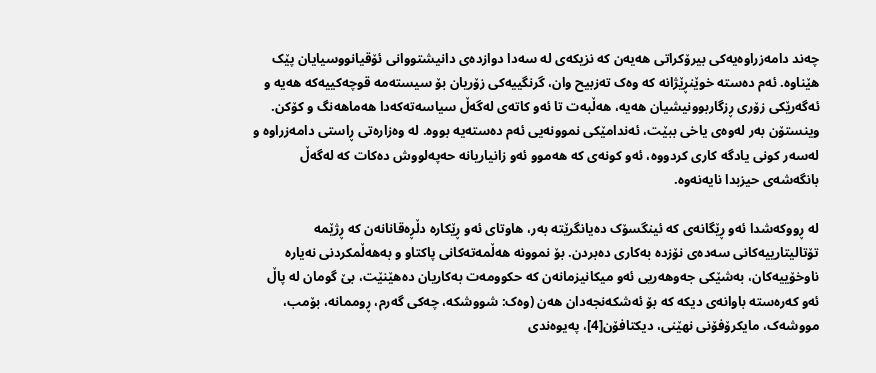چەند دامەزراوەیەکی بیرۆکراتی هەیەن کە نزیکەی لە سەدا دوازدەى دانیشتووانی ئۆقیانووسیایان پێک هێناوە. ئەم دەستە خوێنڕێژانە کە وەک تەزبیح وان، گرنگییەکی زۆریان بۆ سیستەمە قوچەکییەکە هەیە و ئەگەرێکی زۆری ڕزگاربوونیشیان هەیە، هەڵبەت تا ئەو کاتەی لەگەڵ سیاسەتەکەدا هەماهەنگ و کۆکن. وینستۆن بەر لەوەی یاخی ببێت، ئەندامێکی نموونەیی ئەم دەستەیە بووە. لە وەزارەتی ڕاستی دامەزراوە و لەسەر کونی یادگە کاری کردووە، ئەو کونەی کە هەموو ئەو زانیاریانە حەپەلووش دەکات کە لەگەڵ بانگەشەی حیزبدا نایەنەوە.

لە ڕووکەشدا ئەو ڕێگانەی کە ئینگسۆک دەیانگرێتە بەر، هاوتای ئەو ڕێکارە دڵڕەقانانەن کە ڕژێمە تۆتالیتارییەکانی سەدەی نۆزدە بەکاری دەبردن. بۆ نموونە هەڵمەتەکانی پاکتاو و بەهەڵمکردنی نەیارە ناوخۆییەکان، بەشێکی جەوهەریی ئەو میکانیزمانەن کە حکوومەت بەکاریان دەهێنێت، بێ گومان لە پاڵ ئەو کەرەستە باوانەی دیکە کە بۆ ئەشکەنجەدان هەن (وەک: شووشکە، چەکی گەرم، ڕوممانە، بۆمب، مووشەک، مایکرۆفۆنی نهێنی، دیکتافۆن[4]، پەیوەندی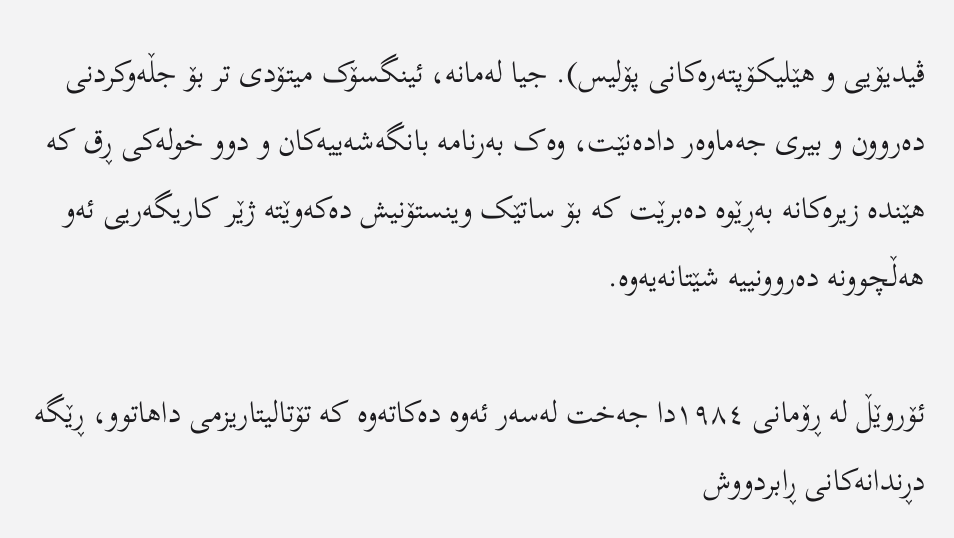ڤیدیۆیی و هێلیکۆپتەرەکانی پۆلیس). جیا لەمانە، ئینگسۆک میتۆدی تر بۆ جڵەوکردنی دەروون و بیری جەماوەر دادەنێت، وەک بەرنامە بانگەشەییەکان و دوو خولەکی ڕق کە هێندە زیرەکانە بەڕێوە دەبرێت کە بۆ ساتێک وینستۆنیش دەکەوێتە ژێر کاریگەریی ئەو هەڵچوونە دەروونییە شێتانەیەوە.

ئۆروێڵ لە ڕۆمانی ١٩٨٤دا جەخت لەسەر ئەوە دەکاتەوە کە تۆتالیتاریزمی داهاتوو، ڕێگە دڕندانەکانی ڕابردووش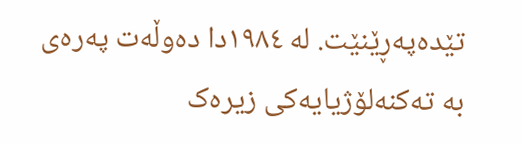تێدەپەڕێنێت. لە ١٩٨٤دا دەوڵەت پەرەی بە تەکنەلۆژیایەکی زیرەک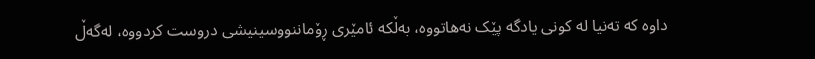داوە کە تەنیا لە کونی یادگە پێک نەهاتووە، بەڵکە ئامێری ڕۆماننووسینیشی دروست کردووە، لەگەڵ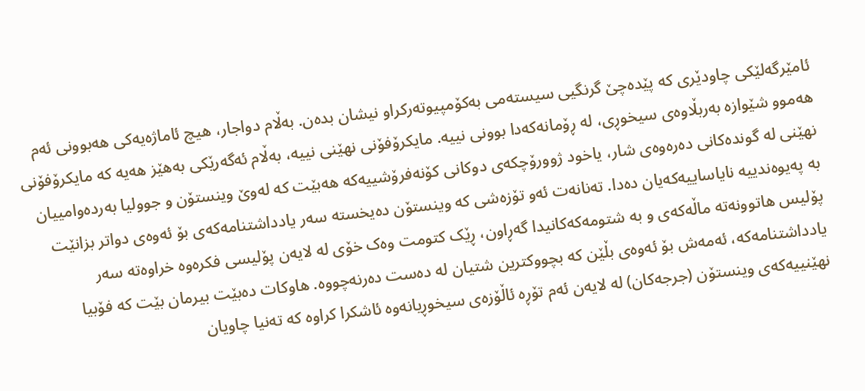ئامێرگەلێکی چاودێری کە پێدەچێ گرنگیی سیستەمی بەکۆمپیوتەرکراو نیشان بدەن. بەڵام دواجار، هیچ ئاماژەیەکی هەبوونی ئەم هەموو شێوازە بەربڵاوەی سیخوڕی، لە ڕۆمانەکەدا بوونی نییە. مایکرۆفۆنی نهێنی نییە، بەڵام ئەگەرێکی بەهێز هەیە کە مایکرۆفۆنی نهێنی لە گوندەکانی دەرەوەی شار، یاخود ژوورۆچکەی دوکانی کۆنەفرۆشییەکە هەبێت کە لەوێ وینستۆن و جوولیا بەردەوامییان بە پەیوەندییە نایاساییەکەیان دەدا. تەنانەت ئەو تۆزەشی کە وینستۆن دەیخستە سەر یادداشتنامەکەی بۆ ئەوەی دواتر بزانێت پۆلیس هاتوونەتە ماڵەکەی و بە شتومەکەکانیدا گەڕاون، ڕێک کتومت وەک خۆی لە لایەن پۆلیسی فکرەوە خراوەتە سەر یادداشتنامەکە، ئەمەش بۆ ئەوەی بڵێن کە بچووکترین شتیان لە دەست دەرنەچووە. هاوکات دەبێت بیرمان بێت کە فۆبیا نهێنییەکەی وینستۆن (جرجەکان) لە لایەن ئەم تۆڕە ئاڵۆزەی سیخوڕیانەوە ئاشکرا کراوە کە تەنیا چاویان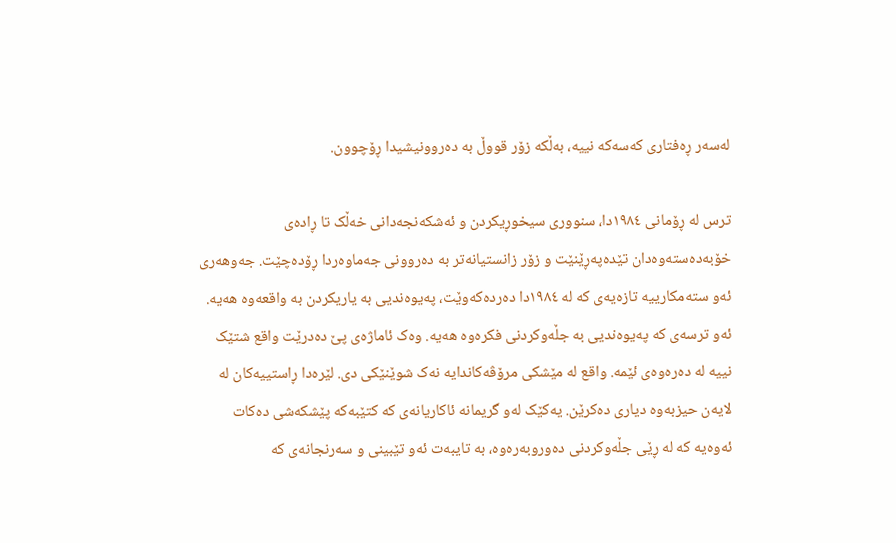لەسەر ڕەفتاری کەسەکە نییە، بەڵکە زۆر قووڵ بە دەروونیشیدا ڕۆچوون.

ترس لە ڕۆمانی ١٩٨٤دا، سنووری سیخوڕیکردن و ئەشکەنجەدانی خەڵک تا ڕادەی خۆبەدەستەوەدان تێدەپەڕێنێت و زۆر زانستیانەتر بە دەروونی جەماوەردا ڕۆدەچێت. جەوهەری ئەو ستەمکارییە تازەیەی کە لە ١٩٨٤دا دەردەکەوێت، پەیوەندیی بە یاریکردن بە واقعەوە هەیە. ئەو ترسەی کە پەیوەندیی بە جڵەوکردنی فکرەوە هەیە. وەک ئاماژەی پێ دەدرێت واقع شتێک نییە لە دەرەوەی ئێمە. واقع لە مێشکی مرۆڤەکاندایە نەک شوێنێکی دی. لێرەدا ڕاستییەکان لە لایەن حیزبەوە دیاری دەکرێن. یەکێک لەو گریمانە ئاکاریانەی کە کتێبەکە پێشکەشی دەکات ئەوەیە کە لە ڕێی جڵەوکردنی دەوروبەرەوە، بە تایبەت ئەو تێبینی و سەرنجانەی کە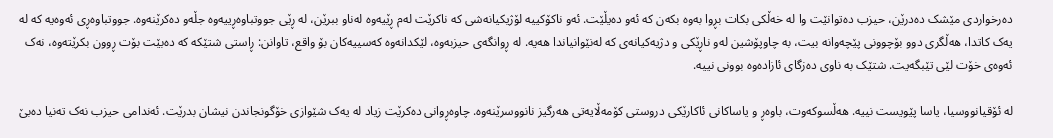دەرخواردی مێشک دەدرێن، حیزب دەتوانێت وا لە خەڵکی بکات بڕوا بەوە بکەن کە ئەو دەیڵێت. ئەو ناکۆکییە لۆژیکیانەشی کە ناکرێت لەم ڕێیەوە لەناو ببرێن، لە ڕێی جووتباوەڕییەوە جڵەو دەکرێنەوە. جووتباوەڕی ئەوەیە کە لە یەک کاتدا، هەڵگری دوو بۆچوونی پێچەوانە بیت، بە چاوپۆشین لەو ناڕێکی و دژیەکیانەی کە لەنێوانیاندا هەیە. لە ڕوانگەی حیزبەوە، لێکدانەوە کەسییەکان بۆ واقع، تاوانن: ڕاستی شتێکە کە دەبێت بۆت ڕوون بکرێتەوە، نەک ئەوەی خۆت لێی تێبگەیت. شتێک بە ناوی دەزگای ئازادەوە بوونی نییە.

لە ئۆقیانووسیا، یاسا پێویست نییە. هەڵسوکەوت، باوەڕ و یاساکانی ئاکارێکی دروستی کۆمەڵایەتی هەرگیز نانووسرێنەوە. چاوەڕوانی دەکرێت زیاد لە یەک شێوازی خۆگونجاندن نیشان بدرێت. ئەندامی حیزب نەک تەنیا دەبێ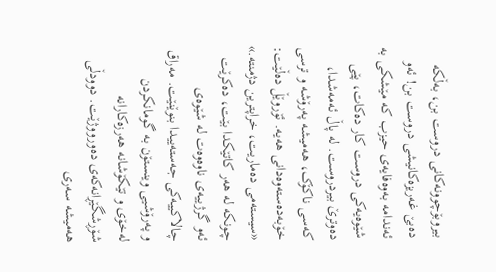بیروبۆچوونەکانی دروست بن، بەڵکە دەبێ غەریزەکانیشی دروست بن! ئەو ئەندامە بەوەفایەی حیزب کە مێشکی بە شێوەیەکی دروست کار دەکات، پێی دەوترێ بیردروست. لە پاڵ ئەمەشدا، کەسی ناکۆک، هەمیشە پەرۆشە و ترسی خۆبەدەستەوەدانی هەیە. ئۆروێڵ دەڵێت: «سیستەمی دەماریت، خراپترین دژمنتە.» چونکە لە هەر کاتێکدا بێت، دەکرێت ئەو گرژییەی ناوەوەت لە شێوەی چالاکییەکی جەستەییدا بنوێنێت. مەراق و پەرۆشیی وینستۆن بە گومانکردن لەخۆی و تێکۆشانە هەرزەکارانە شۆڕشگێڕانەکەی دەورووژێت. دوودڵی هەمیشە سەری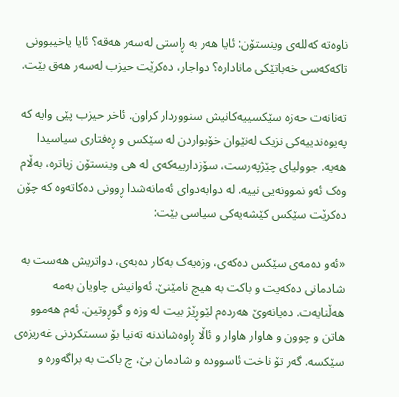ناوەتە کەللەى وینستۆن: ئایا هەر بە ڕاستی لەسەر هەقە؟ ئایا یاخیبوونی تاکەکەسی خەباتێکی مانادارە؟ دواجار، دەکرێت حیزب لەسەر هەق بێت.

تەنانەت حەزە سێکسییەکانیش سنووردار کراون. ئاخر حیزب پێی وایە کە پەیوەندییەکی نزیک لەنێوان خۆبواردن لە سێکس و ڕەفتاری سیاسیدا هەیە. جوولیای چێژپەرست، سۆزدارییەکەی لە هی وینستۆن زیاترە، بەڵام وەک ئەو نموونەیی نییە. لە دوابەدوای ئەمانەشدا ڕوونی دەکاتەوە کە چۆن دەکرێت سێکس کێشەیەکی سیاسی بێت:

«ئەو دەمەی سێکس دەکەی، وزەیەک بەکار دەبەی، دواتریش هەست بە شادمانی دەکەیت و باکت بە هیچ نامێنێ. ئەوانیش چاویان بەمە هەڵنایەت. دەیانەوێ هەردەم لێوڕێژ بیت لە وزە و گوڕوتین. ئەم هەموو هاتن و چوون و هاوار هاوار و ئاڵا ڕاوەشاندنە تەنیا بۆ سستکردنی غەریزەی سێکسە. گەر تۆ ناخت ئاسوودە و شادمان بێ، چ باکت بە براگەورە و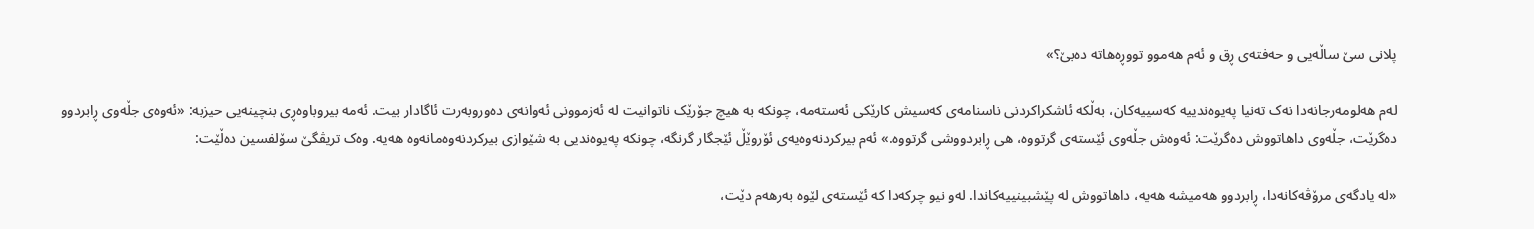پلانی سێ ساڵەیی و حەفتەی ڕق و ئەم هەموو تووڕەهاتە دەبێ؟»

لەم هەلومەرجانەدا نەک تەنیا پەیوەندییە کەسییەکان، بەڵکە ئاشکراکردنی ناسنامەی کەسیش کارێکی ئەستەمە، چونکە بە هیچ جۆرێک ناتوانیت لە ئەزموونی ئەوانەی دەوروبەرت ئاگادار بیت. ئەمە بیروباوەڕی بنچینەیی حیزبە: «ئەوەی جڵەوی ڕابردوو دەگرێت، جڵەوی داهاتووش دەگرێت: ئەوەش جڵەوی ئێستەی گرتووە، هی ڕابردووشی گرتووە.» ئەم بیرکردنەوەیەی ئۆروێڵ ئێجگار گرنگە، چونکە پەیوەندیی بە شێوازی بیرکردنەوەمانەوە هەیە. وەک تریڤگێ سۆلفسین دەڵێت:

«لە یادگەی مرۆڤەکانەدا، ڕابردوو هەمیشە هەیە، داهاتووش لە پێشبینییەکاندا. لەو نیو چرکەدا کە ئێستەی لێوە بەرهەم دێت،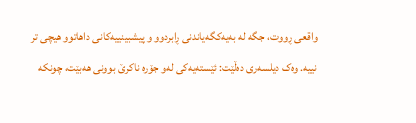واقعی ڕووت، جگە لە بەیەکگەیاندنی ڕابردوو و پیشبینییەکانی داهاتوو هیچی تر نییە. وەک دیلسەری دەڵێت: ئێستەیەکی لەو جۆرە ناکرێ بوونی هەبێت، چونکە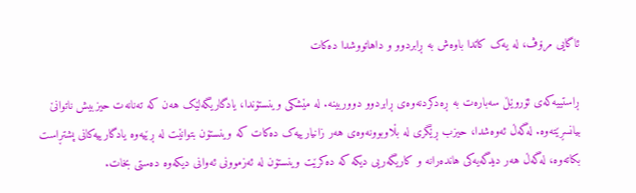ئاگایی مرۆڤ، لە یەک کاتدا باوەش بە ڕابردوو و داهاتووشدا دەکات

ڕاستییەکەی ئۆروێڵ سەبارەت بە ڕەدکردنەوەی ڕابردوو دووربینە. لە مێشکی وینستۆندا، یادگاریگەلێک هەن کە تەنانەت حیزبیش ناتوانێ بیانسڕێتەوە. لەگەڵ ئەوەشدا، حیزب ڕێگری لە بڵاوبوونەوەی هەر زانیارییەک دەکات کە وینستۆن بتوانێت لە ڕێیەوە یادگارییەکانی پشتڕاست بکاتەوە، لەگەڵ هەر دیدگەیەکی هاندەرانە و کاریگەریی دیکە کە دەکرێت وینستۆن لە ئەزموونی ئەوانی دیکەوە دەستی بخات.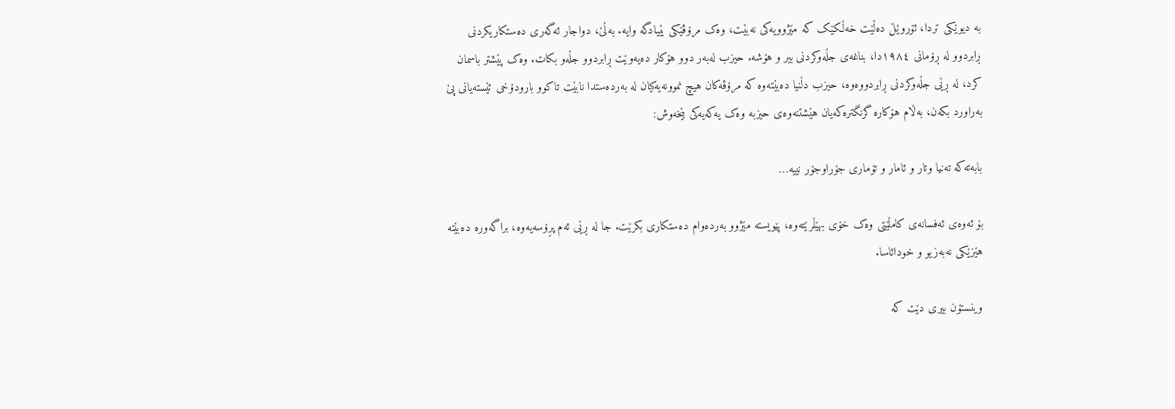بە دیوێکی تردا، ئۆروێڵ دەڵێت خەڵکێک کە مێژوویەکی نەبێت، وەک مرۆڤێکی بێیادگە وایە. بەڵێ، دواجار ئەگەری دەستکاریکردنی ڕابردوو لە ڕۆمانی ١٩٨٤دا، بناغەی جڵەوکردنی بیر و هۆشە. حیزب لەبەر دوو هۆکار دەیەوێت ڕابردوو جڵەو بکات. وەک پێشتر باسمان کرد، لە ڕێی جڵەوکردنی ڕابردووەوە، حیزب دڵنیا دەبێتەوە کە مرۆڤەکان هیچ نموونەیەکیان لە بەردەستدا نابێت تاکوو بارودۆخی ئێستەیانی پێ بەراورد بکەن، بەڵام هۆکارە گرنگترەکەیان هێشتنەوەی حیزبە وەک یەکەیەکی بێخەوش:

بابەتەکە تەنیا وتار و ئامار و تۆماری جۆراوجۆر نییە…

بۆ ئەوەی ئەفسانەی کامڵێتی وەک خۆی بهێڵرێتەوە، پێویستە مێژوو بەردەوام دەستکاری بکرێت. جا لە ڕێی ئەم پڕۆسەیەوە، براگەورە دەبێتە هێزێکی نەبەزیو و خودائاسا.

وینستۆن بیری دێت کە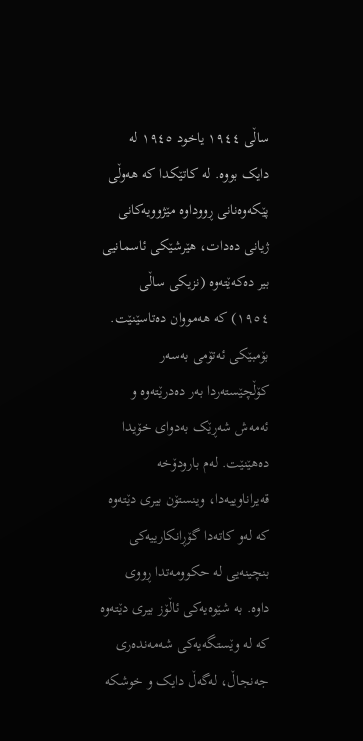ساڵی ١٩٤٤ یاخود ١٩٤٥ لە دایک بووە. لە کاتێکدا کە هەوڵی پێکەوەنانی ڕووداوە مێژوویەکانی ژیانی دەدات، هێرشێکی ئاسمانیی بیر دەکەێتەوە (نزیکی ساڵی ١٩٥٤) کە هەمووان دەتاسێنێت. بۆمبێکی ئەتۆمی بەسەر کۆڵچێستەردا بەر دەدرێتەوە و ئەمەش شەڕێک بەدوای خۆیدا دەهێنێت. لەم بارودۆخە قەیراناوییەدا، وینستۆن بیری دێتەوە کە لەو کاتەدا گۆڕانکارییەکی بنچینەیی لە حکوومەتدا ڕووی داوە. بە شێوەیەکی ئاڵۆز بیری دێتەوە کە لە وێستگەیەکی شەمەندەری جەنجاڵ، لەگەڵ دایک و خوشکە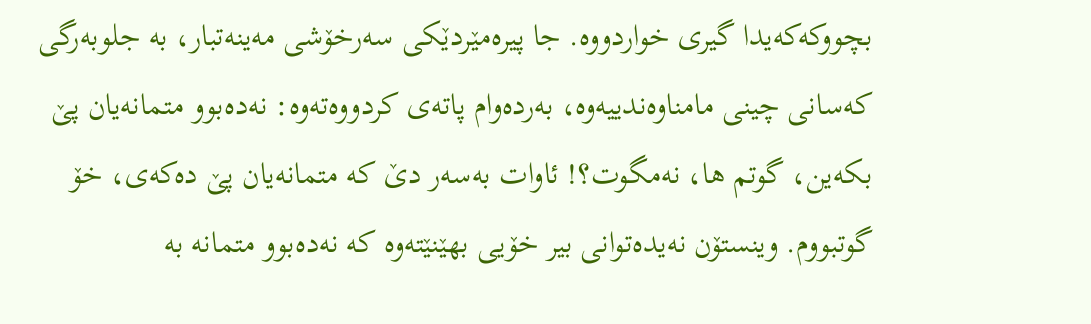بچووکەکەیدا گیری خواردووە. جا پیرەمێردێکی سەرخۆشی مەینەتبار، بە جلوبەرگی کەسانی چینی مامناوەندییەوە، بەردەوام پاتەی کردووەتەوە: نەدەبوو متمانەیان پێ بکەین، گوتم ها، نەمگوت؟! ئاوات بەسەر دێ کە متمانەیان پێ دەکەی، خۆ گوتبووم. وینستۆن نەیدەتوانی بیر خۆیی بهێنێتەوە کە نەدەبوو متمانە بە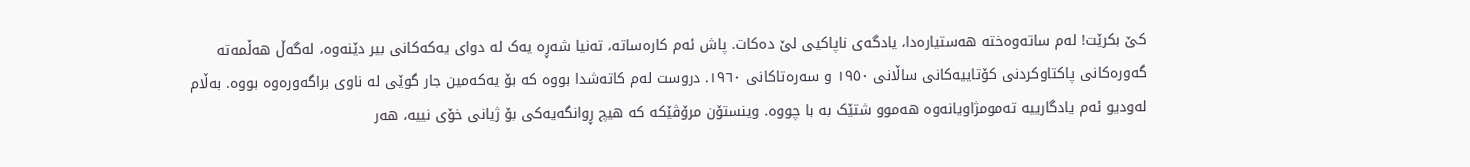کێ بکرێت! لەم ساتەوەختە هەستیارەدا، یادگەی ناپاکیی لێ دەکات. پاش ئەم کارەساتە، تەنیا شەڕە یەک لە دوای یەکەکانی بیر دێنەوە، لەگەڵ هەڵمەتە گەورەکانی پاکتاوکردنی کۆتاییەکانی ساڵانی ١٩٥٠ و سەرەتاکانی ١٩٦٠. دروست لەم کاتەشدا بووە کە بۆ یەکەمین جار گوێی لە ناوی براگەورەوە بووە. بەڵام لەودیو ئەم یادگارییە تەمومژاویانەوە هەموو شتێک بە با چووە. وینستۆن مرۆڤێکە کە هیچ ڕوانگەیەکی بۆ ژیانی خۆی نییە، هەر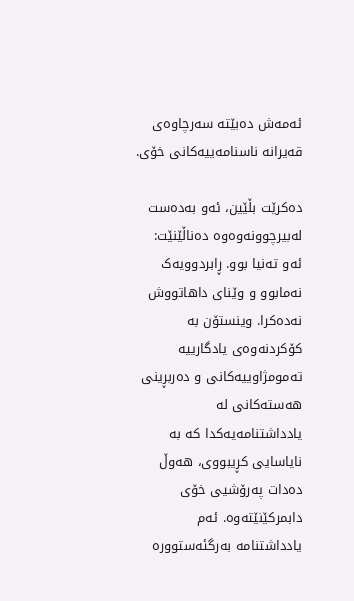ئەمەش دەبێتە سەرچاوەی قەیرانە ناسنامەییەکانی خۆی.

دەکرێت بڵێین، ئەو بەدەست لەبیرچوونەوەوە دەناڵێنێت: ئەو تەنیا بوو. ڕابردوویەک نەمابوو و وێنای داهاتووش نەدەکرا. وینستۆن بە کۆکردنەوەی یادگارییە تەمومژاوییەکانی و دەربڕینی هەستەکانی لە یادداشتنامەیەکدا کە بە نایاسایی کڕیبووی، هەوڵ دەدات پەرۆشیی خۆی دابمرکێنێتەوە. ئەم یادداشتنامە بەرگئەستوورە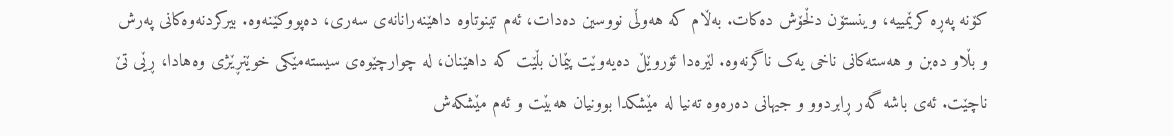کۆنە پەڕە کرێمییە، وینستۆن دڵخۆش دەکات. بەڵام کە هەوڵی نووسین دەدات، ئەم تینوتاوە داهێنەرانانەی سەری، دەپووکێنەوە. بیرکردنەوەکانی پەرش و بڵاو دەبن و هەستەکانی ناخی یەک ناگرنەوە. لێرەدا ئۆروێڵ دەیەوێت پێمان بڵێت کە داهێنان، لە چوارچێوەی سیستەمێکی خوێنڕێژی وەهادا، ڕێی تێ ناچێت. ئەی باشە گەر ڕابردوو و جیهانی دەرەوە تەنیا لە مێشکدا بوونیان هەبێت و ئەم مێشکەش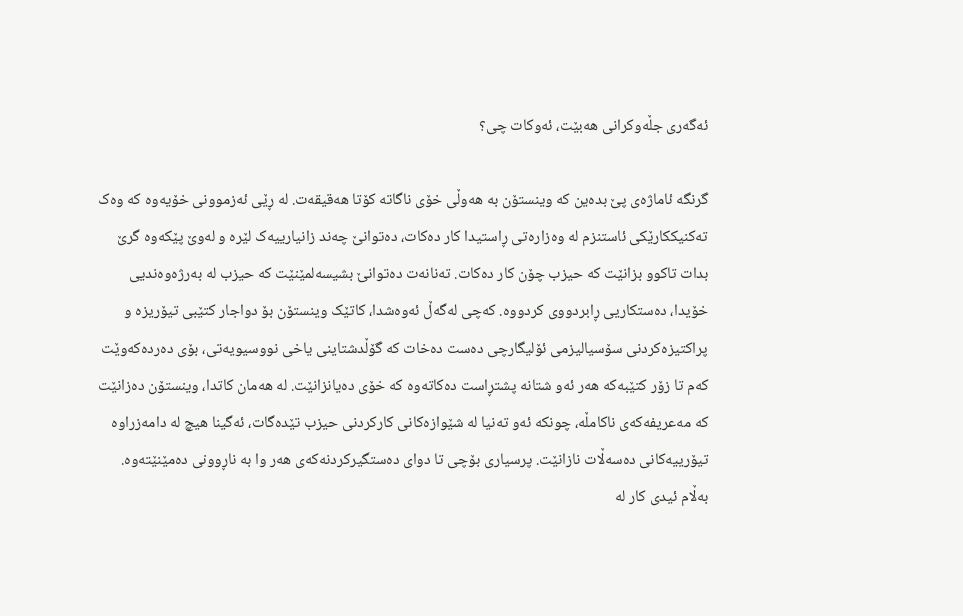ئەگەری جڵەوکرانی هەبێت، ئەوکات چی؟

گرنگە ئاماژەی پێ بدەین کە وینستۆن بە هەوڵی خۆی ناگاتە کۆتا هەقیقەت. لە ڕێی ئەزموونی خۆیەوە کە وەک تەکنیککارێکی ئاستنزم لە وەزارەتی ڕاستیدا کار دەکات، دەتوانێ چەند زانیارییەک لێرە و لەوێ پێکەوە گرێ بدات تاکوو بزانێت کە حیزب چۆن کار دەکات. تەنانەت دەتوانێ بشیسەلمێنێت کە حیزب لە بەرژەوەندیی خۆیدا، دەستکاریی ڕابردووی کردووە. کەچی لەگەڵ ئەوەشدا، کاتێک وینستۆن بۆ دواجار کتێبی تیۆریزە و پراکتیزەکردنی سۆسیالیزمی ئۆلیگارچی دەست دەخات کە گۆڵدشتاینی یاخی نووسیویەتی، بۆی دەردەکەوێت کەم تا زۆر کتێبەکە هەر ئەو شتانە پشتڕاست دەکاتەوە کە خۆی دەیانزانێت. لە هەمان کاتدا، وینستۆن دەزانێت کە مەعریفەکەی ناکامڵە، چونکە ئەو تەنیا لە شێوازەکانی کارکردنی حیزب تێدەگات، ئەگینا هیچ لە دامەزراوە تیۆرییەکانی دەسەڵات نازانێت. پرسیاری بۆچی تا دوای دەستگیرکردنەکەی هەر وا بە ناڕوونی دەمێنێتەوە. بەڵام ئیدی کار لە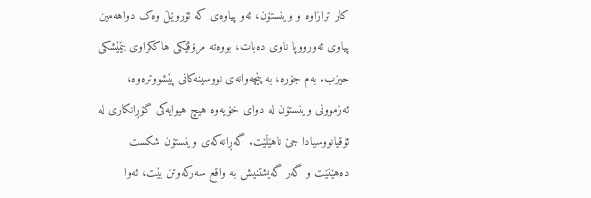کار ترازاوە و وینستۆن، ئەو پیاوەی کە ئۆروێڵ وەک دواهەمین پیاوی ئەورووپا ناوی دەبات، بووەتە مرۆڤێکی هاککراوی بێمێشکی حیزب. بەم جۆرە، بە پێچەوانەی نووسینەکانی پێشووترەوە، ئەزموونی وینستۆن لە دوای خۆیەوە هیچ هیوایەکی گۆڕانکاری لە ئۆقیانووسیادا جێ ناهێڵێت. گەڕانەکەی وینستۆن شکست دەهێنێت و گەر گەیشتنیش بە واقع سەرکەوتن بێت، ئەوا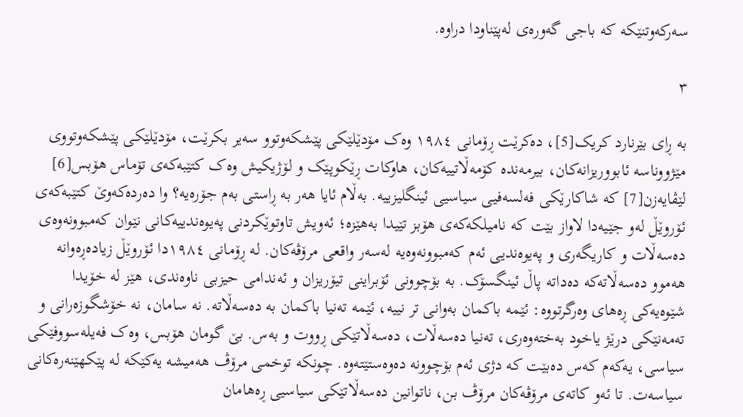سەرکەوتنێکە کە باجی گەورەی لەپێناودا دراوە.

٣

بە ڕای بێرنارد کریک[5]، دەکرێت ڕۆمانی ١٩٨٤ وەک مۆدێلێکی پێشکەوتوو سەیر بکرێت، مۆدێلێکی پێشکەوتووی مێژووناسە ئابووریزانەکان، بیرمەندە کۆمەڵاتییەکان، هاوکات ڕێکوپێک و لۆژیکیش وەک کتێبەکەی تۆماس هۆبس[6] لێڤایەزن[7] کە شاکارێکی فەلسەفیی سیاسیی ئینگلیزییە. بەڵام ئایا هەر بە ڕاستی بەم جۆرەیە؟ وا دەردەکەوێ کتێبەکەی ئۆروێڵ لەو جێیەدا لاواز بێت کە نامیلکەکەی هۆبز تێیدا بەهێزە؛ ئەویش تاوتوێکردنی پەیوەندییەکانی نێوان کەمبوونەوەی دەسەڵات و کاریگەری و پەیوەندیی ئەم کەمبوونەوەیە لەسەر واقعی مرۆڤەکان. لە ڕۆمانی ١٩٨٤دا ئۆروێڵ زیادەڕەوانە هەموو دەسەڵاتەکە دەداتە پاڵ ئینگسۆک. بە بۆچوونی ئۆبراینی تیۆریزان و ئەندامی حیزبی ناوەندی، هێز لە خۆیدا شێوەیەکی ڕەهای وەرگرتووە: ئێمە باکمان بەوانی تر نییە، ئێمە تەنیا باکمان بە دەسەڵاتە. نە سامان، نە خۆشگوزەرانی و تەمەنێکی درێژ یاخود بەختەوەری، تەنیا دەسەڵات، دەسەڵاتێکی ڕووت و بەس. بێ گومان هۆبس، وەک فەیلەسووفێکی سیاسی، یەکەم کەس دەبێت کە دژی ئەم بۆچوونە دەوەستێتەوە. چونکە توخمی مرۆڤ هەمیشە یەکێکە لە پێکهێنەرەکانی سیاسەت. تا ئەو کاتەی مرۆڤەکان مرۆڤ بن، ناتوانین دەسەڵاتێکی سیاسیی ڕەهامان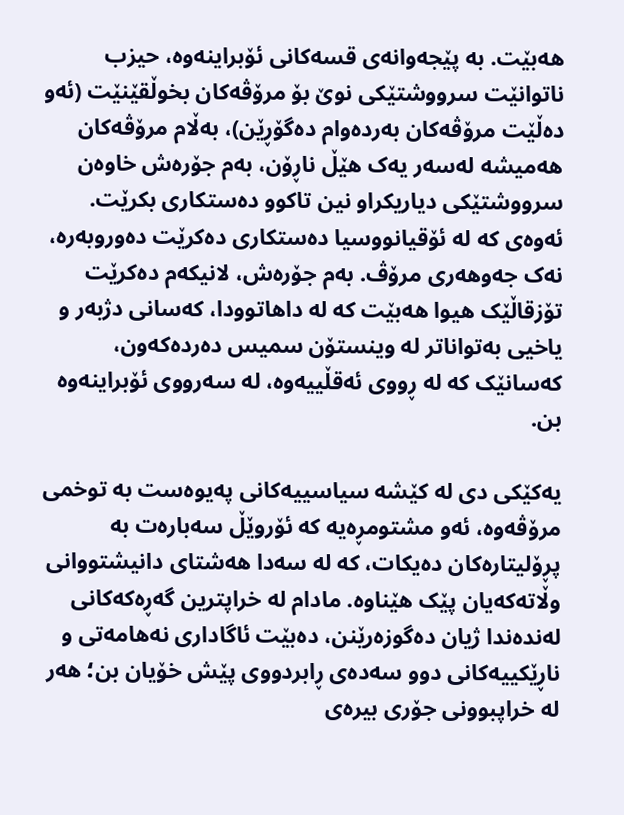هەبێت. بە پێجەوانەی قسەکانی ئۆبراینەوە، حیزب ناتوانێت سرووشتێکی نوێ بۆ مرۆڤەکان بخوڵقێنێت (ئەو دەڵێت مرۆڤەکان بەردەوام دەگۆڕێن)، بەڵام مرۆڤەکان هەمیشە لەسەر یەک هێڵ ناڕۆن، بەم جۆرەش خاوەن سرووشتێکی دیاریکراو نین تاکوو دەستکاری بکرێت. ئەوەی کە لە ئۆقیانووسیا دەستکاری دەکرێت دەوروبەرە، نەک جەوهەری مرۆڤ. بەم جۆرەش، لانیکەم دەکرێت تۆزقاڵێک هیوا هەبێت کە لە داهاتوودا، کەسانی دژبەر و یاخیی بەتواناتر لە وینستۆن سمیس دەردەکەون، کەسانێک کە لە ڕووی ئەقڵییەوە، لە سەرووى ئۆبراینەوە بن.

یەکێکی دی لە کێشە سیاسییەکانی پەیوەست بە توخمی مرۆڤەوە، ئەو مشتومڕەیە کە ئۆروێڵ سەبارەت بە پڕۆلیتارەکان دەیکات، کە لە سەدا هەشتای دانیشتووانی وڵاتەکەیان پێک هێناوە. مادام لە خراپترین گەڕەکەکانی لەندەندا ژیان دەگوزەرێنن، دەبێت ئاگاداری نەهامەتی و ناڕێکییەکانی دوو سەدەی ڕابردووی پێش خۆیان بن؛ هەر لە خراپبوونی جۆری بیرەی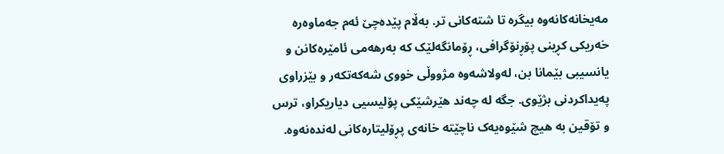مەیخانەکانەوە بیگرە تا شتەکانی تر. بەڵام پێدەچێ ئەم جەماوەرە خەریکی کڕینی پۆڕنۆگرافی، ڕۆمانگەلێک کە بەرهەمی ئامێرەکانن و یانسیبی بێمانا بن، لەولاشەوە مژووڵی خووی شەکەتکەر و بێزراوی پەیداکردنی بژێوی. جگە لە چەند هێرشێکی پۆلیسیی دیاریکراو، ترس و تۆقین بە هیچ شێوەیەک ناچێتە خانەی پڕۆلیتارەکانی لەندەنەوە.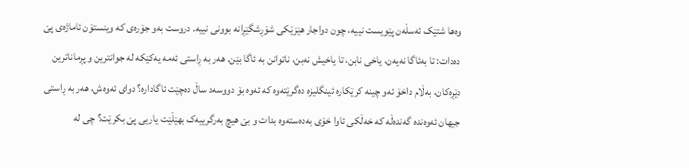وەها شتێک ئەسڵەن پێویست نییە، چون دواجار هێزێکی شۆڕشگێڕانە بوونی نییە. دروست بەو جۆرەی کە وینستۆن ئاماژەی پێ دەدات: تا بەئاگا نەیەن، یاخی نابن، تا یاخیش نەبن، ناتوانن بە ئاگا بێن. هەر بە ڕاستی ئەمە یەکێکە لە جوانترین و پڕماناترین دێڕەکان، بەڵام داخۆ ئەو چینە کرێکارە ئینگلیزە دەگرێتەوە کە ئەوە بۆ دووسەد ساڵ دەچێت ئاگادارە؟ دوای ئەوەش، هەر بە ڕاستی جیهان ئەوەندە گەندەڵە کە خەڵکی ئاوا خۆی بەدەستەوە بدات و بێ هیچ بەرگرییەک بهێڵێت یاریی پێ بکرێت؟ چی لە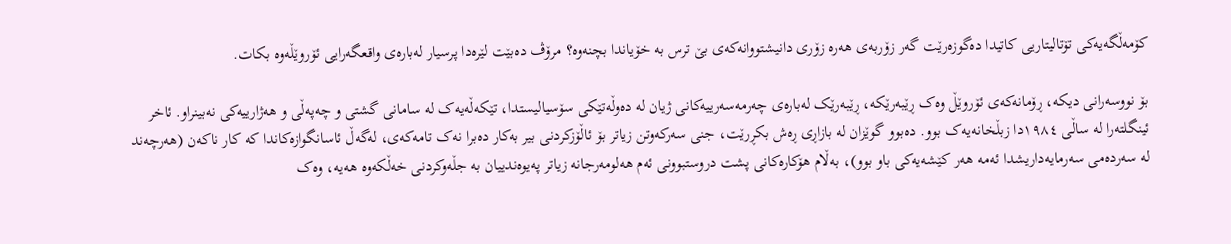کۆمەڵگەیەکی تۆتالیتاریی کاتیدا دەگوزەرێت گەر زۆربەی هەرە زۆری دانیشتووانەکەی بێ ترس بە خۆیاندا بچنەوە؟ مرۆڤ دەبێت لێرەدا پرسیار لەبارەی واقعگەرایی ئۆروێڵەوە بکات.

بۆ نووسەرانی دیکە، ڕۆمانەکەی ئۆروێڵ وەک ڕێبەرێکە، ڕێبەرێک لەبارەی چەرمەسەرییەکانی ژیان لە دەوڵەتێکی سۆسیالیستدا، تێکەڵەیەک لە سامانی گشتی و چەپەڵی و هەژارییەکی نەبینراو. ئاخر ئینگلتەرا لە ساڵی ١٩٨٤دا زبڵخانەیەک بوو. دەبوو گوێزان لە بازاڕی ڕەش بکڕرێت، جنی سەرکەوتن زیاتر بۆ ئاڵۆزکردنی بیر بەکار دەبرا نەک تامەکەی، لەگەڵ ئاسانگوازەکاندا کە کار ناکەن (هەرچەند لە سەردەمی سەرمایەداریشدا ئەمە هەر کێشەیەکی باو بوو)، بەڵام هۆکارەکانی پشت دروستبوونی ئەم هەلومەرجانە زیاتر پەیوەندییان بە جڵەوکردنی خەڵکەوە هەیە، وەک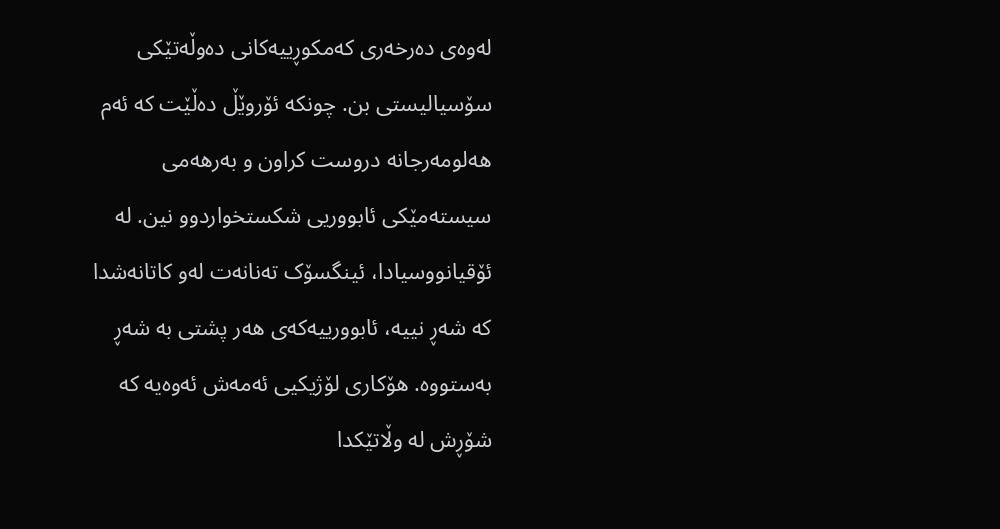لەوەی دەرخەری کەمکوڕییەکانی دەوڵەتێکی سۆسیالیستی بن. چونکە ئۆروێڵ دەڵێت کە ئەم هەلومەرجانە دروست کراون و بەرهەمی سیستەمێکی ئابووریی شکستخواردوو نین. لە ئۆقیانووسیادا، ئینگسۆک تەنانەت لەو کاتانەشدا کە شەڕ نییە، ئابوورییەکەی هەر پشتی بە شەڕ بەستووە. هۆکاری لۆژیکیی ئەمەش ئەوەیە کە شۆڕش لە وڵاتێکدا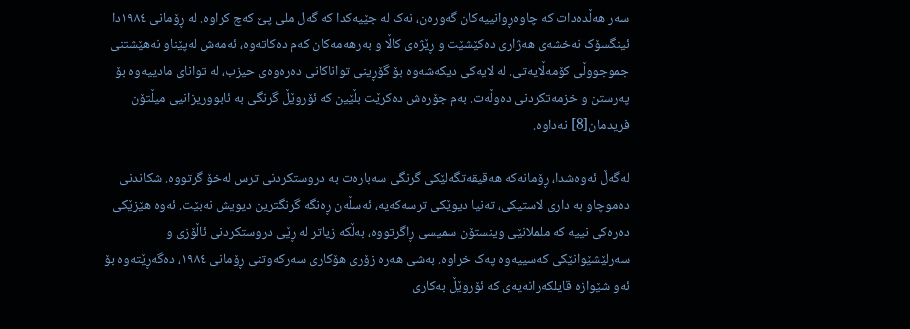سەر هەڵدەدات کە چاوەڕوانییەکان گەورەن، نەک لە جێیەکدا کە گەل ملی پێ کەچ کراوە. لە ڕۆمانی ١٩٨٤دا ئینگسۆک نەخشەی هەژاری دەکێشێت و ڕێژەی کاڵا و بەرهەمەکان کەم دەکاتەوە، ئەمەش لەپێناو نەهێشتنی جموجووڵی کۆمەڵایەتی. لە لایەکی دیکەشەوە بۆ گۆڕینی تواناکانى دەرەوەی حیزب، لە تواناى مادییەوە بۆ پەرستن و خزمەتکردنی دەوڵەت. بەم جۆرەش دەکرێت بڵێین کە ئۆروێڵ گرنگی بە ئابووریزانیی میڵتۆن فریدمان[8] نەداوە.

لەگەڵ ئەوەشدا، ڕۆمانەکە هەقیقەتگەلێکی گرنگی سەبارەت بە دروستکردنی ترس لەخۆ گرتووە. شکاندنی دەموچاو بە داری لاستیکی، تەنیا دیوێکی ترسەکەیە، ئەسڵەن ڕەنگە گرنگترین دیویش نەبێت. ئەوە هێزێکی دەرەکی نییە کە ململانێی وینستۆن سمیسی ڕاگرتووە، بەڵکە زیاتر لە ڕێی دروستکردنی ئاڵۆزی و سەرلێشێوانێکی کەسییەوە پەک خراوە. بەشی هەرە زۆری هۆکاری سەرکەوتنی ڕۆمانی ١٩٨٤، دەگەڕێتەوە بۆ ئەو شێوازە قایلکەرانەیەی کە ئۆروێڵ بەکاری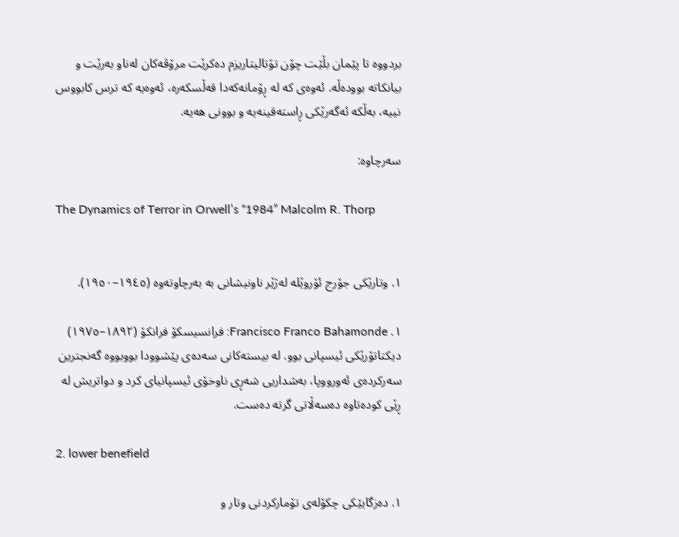بردووە تا پێمان بڵێت چۆن تۆتالیتاریزم دەکرێت مرۆڤەکان لەناو بەرێت و بیانکاتە بوودەڵە. ئەوەی کە لە ڕۆمانەکەدا قەڵسکەرە، ئەوەیە کە ترس کابووس نییە، بەڵکە ئەگەرێکی ڕاستەقینەیە و بوونی هەیە.

سەرچاوە:

The Dynamics of Terror in Orwell’s “1984” Malcolm R. Thorp


١. وتارێکی جۆرج ئۆروێلە لەژێر ناونیشانی بە بەرچاوتەوە (١٩٤٥–١٩٥٠).

١. Francisco Franco Bahamonde: فرانسیسکۆ فرانکۆ (١٨٩٢–١٩٧٥) دیکتاتۆرێکی ئیسپانی بوو. لە بیستەکانی سەدەی پێشوودا بووبووە گەنجترین سەرکردەی ئەورووپا، بەشداریی شەڕی ناوخۆی ئیسپانیای کرد و دواتریش لە ڕێی کودەتاوە دەسەڵاتی گرتە دەست.

2. lower benefield

١. دەزگایێکی چکۆلەی تۆمارکردنی وتار و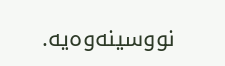نووسینەوەیە.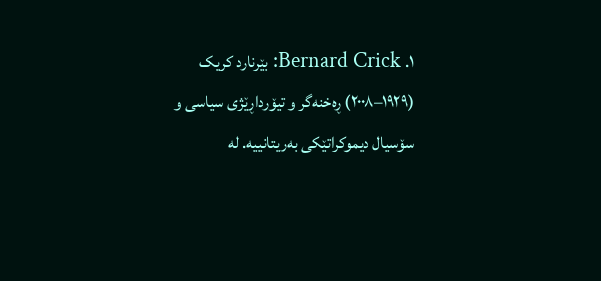١. Bernard Crick: بێرنارد کریک (١٩٢٩–٢٠٠٨) ڕەخنەگر و تیۆرداڕێژی سیاسی و سۆسیال دیموکراتێکی بەریتانییە. لە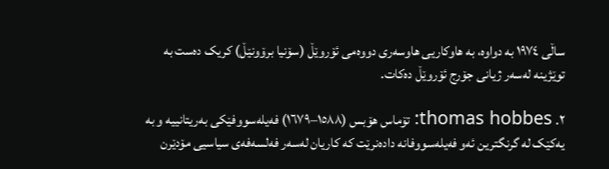ساڵی ١٩٧٤ بە دواوە، بە هاوکاریی هاوسەری دووەمی ئۆروێڵ (سۆنیا برۆونێڵ) کریک دەست بە توێژینە لەسەر ژیانی جۆرج ئۆروێڵ دەکات.

٢. thomas hobbes: تۆماس هۆبس (١٥٨٨–١٦٧٩) فەیلەسووفێکی بەریتانییە و بە یەکێک لە گرنگترین ئەو فەیلەسووفانە دادەنرێت کە کاریان لەسەر فەلسەفەی سیاسیی مۆدێرن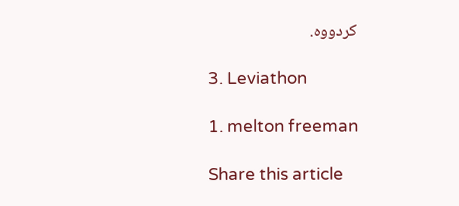کردووە.

3. Leviathon

1. melton freeman

Share this article